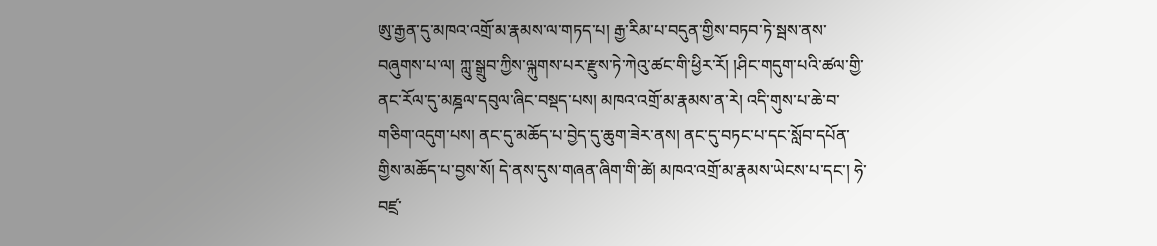ཨུ་རྒྱན་དུ་མཁའ་འགྲོ་མ་རྣམས་ལ་གཏད་པ། རྒྱ་རིམ་པ་བདུན་གྱིས་བཏབ་ཏེ་སྦས་ནས་བཞུགས་པ་ལ། ཀླུ་སྒྲུབ་ཀྱིས་ལྐུགས་པར་རྫུས་ཏེ་ཀེའུ་ཚང་གི་ཕྱིར་རོ། །ཤིང་གདུག་པའི་ཚལ་གྱི་ནང་རོལ་དུ་མཎྜལ་དབུལ་ཞིང་བསྡད་པས། མཁའ་འགྲོ་མ་རྣམས་ན་རེ། འདི་གུས་པ་ཆེ་བ་གཅིག་འདུག་པས། ནང་དུ་མཆོད་པ་བྱེད་དུ་ཆུག་ཟེར་ནས། ནང་དུ་བཏང་པ་དང་སློབ་དཔོན་གྱིས་མཆོད་པ་བྱས་སོ། དེ་ནས་དུས་གཞན་ཞིག་གི་ཚེ། མཁའ་འགྲོ་མ་རྣམས་ཡེངས་པ་དང་། ཧེ་བཛྲ་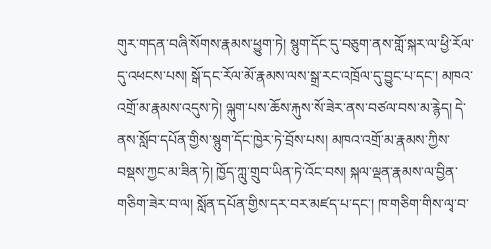གུར་གདན་བཞི་སོགས་རྣམས་ཕྱུག་ཏེ། སྙུག་དོང་དུ་བཅུག་ནས་གློ་སྐར་ལ་ཕྱི་རོལ་དུ་འཕངས་པས། སྒོ་དང་རོལ་མོ་རྣམས་ལས་སྒྲ་རང་འཁྲོལ་དུ་བྱུང་པ་དང་། མཁའ་འགྲོ་མ་རྣམས་འདུས་ཏེ། ལྐུག་པས་ཆོས་རྐུས་སོ་ཟེར་ནས་བཙལ་བས་མ་རྙེད། དེ་ནས་སློབ་དཔོན་གྱིས་སྙུག་དོང་ཁྱེར་ཏེ་བྲོས་པས། མཁའ་འགྲོ་མ་རྣམས་ཀྱིས་བསྡས་ཀྱང་མ་ཟིན་ཏེ། ཁྱོད་ཀླུ་གྲུབ་ཡིན་ཏེ་འོང་བས། སྐལ་ལྡན་རྣམས་ལ་བྱིན་གཅིག་ཟེར་བ་ལ། སློན་དཔོན་གྱིས་དར་བར་མཛད་པ་དང་། ཁ་གཅིག་གིས་ལྭ་བ་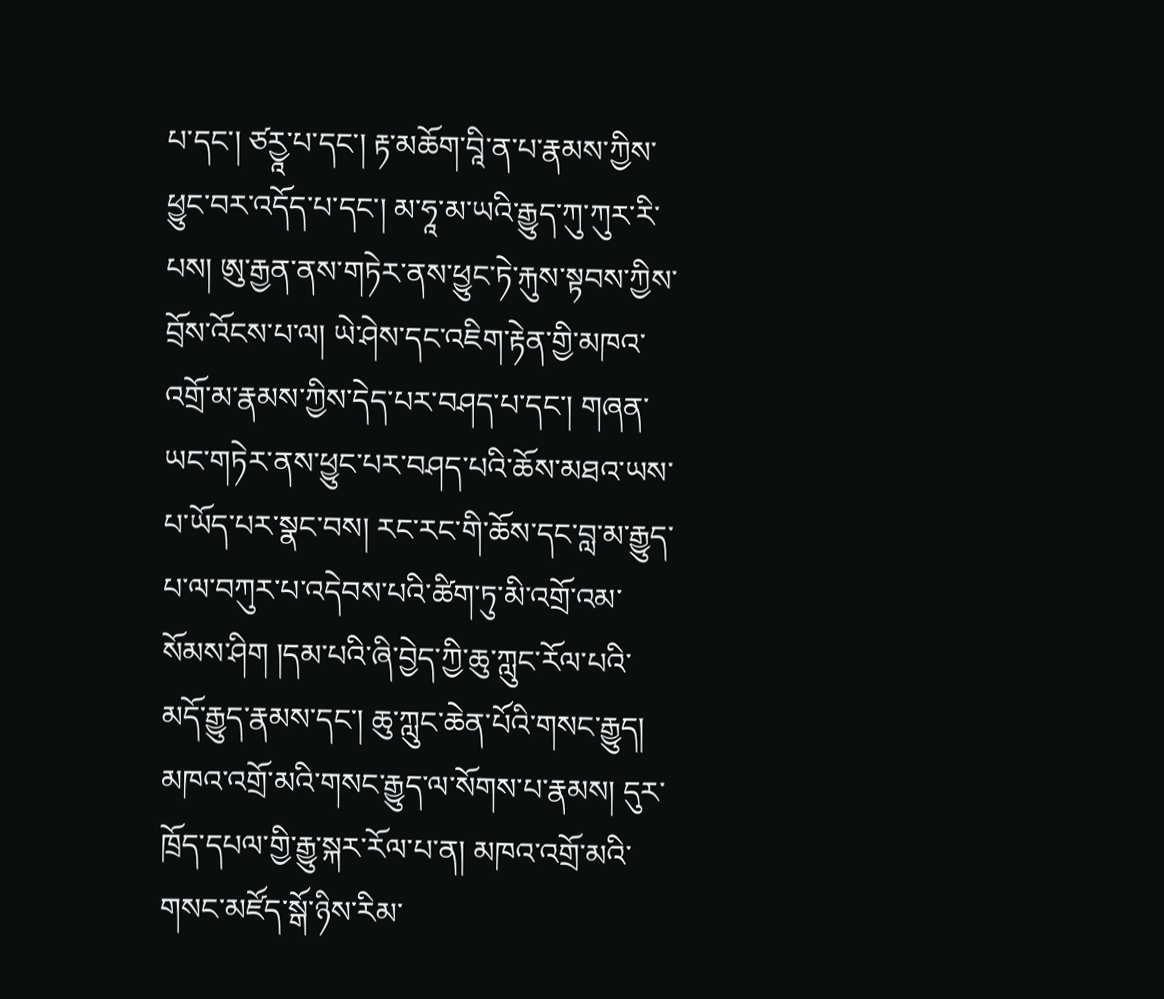པ་དང་། ཙཪྱཱ་པ་དང་། རྟ་མཆོག་བཱི་ན་པ་རྣམས་ཀྱིས་ཕྱུང་བར་འདོད་པ་དང་། མ་ཧཱ་མ་ཡའི་རྒྱུད་ཀུ་ཀུར་རི་པས། ཨུ་རྒྱན་ནས་གཏེར་ནས་ཕྱུང་ཏེ་རྐུས་སྟབས་ཀྱིས་བྲོས་འོངས་པ་ལ། ཡེ་ཤེས་དང་འཇིག་རྟེན་གྱི་མཁའ་འགྲོ་མ་རྣམས་ཀྱིས་དེད་པར་བཤད་པ་དང་། གཞན་ཡང་གཏེར་ནས་ཕྱུང་པར་བཤད་པའི་ཆོས་མཐའ་ཡས་པ་ཡོད་པར་སྣང་བས། རང་རང་གི་ཆོས་དང་བླ་མ་རྒྱུད་པ་ལ་བཀུར་པ་འདེབས་པའི་ཚིག་ཏུ་མི་འགྲོ་འམ་སོམས་ཤིག །དམ་པའི་ཞི་བྱེད་ཀྱི་ཆུ་ཀླུང་རོལ་པའི་མདོ་རྒྱུད་རྣམས་དང་། ཆུ་ཀླུང་ཆེན་པོའི་གསང་རྒྱུད། མཁའ་འགྲོ་མའི་གསང་རྒྱུད་ལ་སོགས་པ་རྣམས། དུར་ཁྲོད་དཔལ་གྱི་རྒྱུ་སྐར་རོལ་པ་ན། མཁའ་འགྲོ་མའི་གསང་མཛོད་སྒོ་ཉིས་རིམ་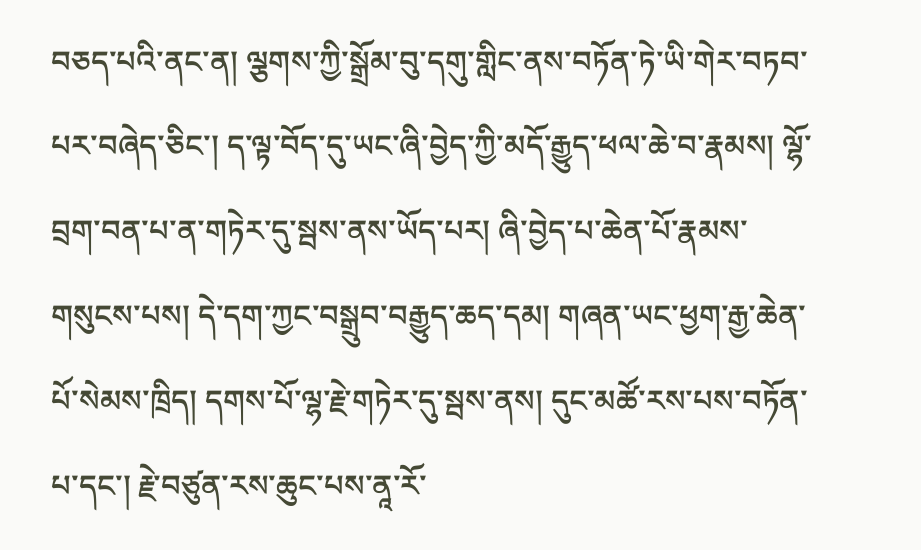བཅད་པའི་ནང་ན། ལྕགས་ཀྱི་སྒྲོམ་བུ་དགུ་གླིང་ནས་བཏོན་ཏེ་ཡི་གེར་བཏབ་པར་བཞེད་ཅིང་། ད་ལྟ་བོད་དུ་ཡང་ཞི་བྱེད་ཀྱི་མདོ་རྒྱུད་ཕལ་ཆེ་བ་རྣམས། ལྷོ་བྲག་བན་པ་ན་གཏེར་དུ་སྦས་ནས་ཡོད་པར། ཞི་བྱེད་པ་ཆེན་པོ་རྣམས་གསུངས་པས། དེ་དག་ཀྱང་བསྒྲུབ་བརྒྱུད་ཆད་དམ། གཞན་ཡང་ཕྱག་རྒྱ་ཆེན་པོ་སེམས་ཁྲིད། དགས་པོ་ལྷ་རྗེ་གཏེར་དུ་སྦས་ནས། དུང་མཚོ་རས་པས་བཏོན་པ་དང་། རྗེ་བཙུན་རས་ཆུང་པས་ནཱ་རོ་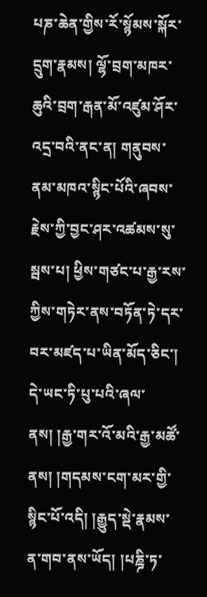པཎ་ཆེན་གྱིས་རོ་སྙོམས་སྐོར་དྲུག་རྣམས། ལྷོ་བྲག་མཁར་ཆུའི་བྲག་རྒན་མོ་འཛུམ་ཤོར་འདྲ་བའི་ནང་ན། གནུབས་ནམ་མཁའ་སྙིང་པོའི་ཞབས་རྗེས་ཀྱི་བྱང་ཤར་འཚམས་སུ་སྦས་པ། ཕྱིས་གཙང་པ་རྒྱ་རས་ཀྱིས་གཏེར་ནས་བཏོན་ཏེ་དར་བར་མཛད་པ་ཡིན་མོད་ཅིང་། དེ་ཡང་ཏི་པུ་པའི་ཞལ་ནས། །རྒྱ་གར་འོ་མའི་རྒྱ་མཚོ་ནས། །གདམས་ངག་མར་གྱི་སྙིང་པོ་འདི། །རྒྱུད་སྡེ་རྣམས་ན་གབ་ནས་ཡོད། །པཎྜི་ཏ་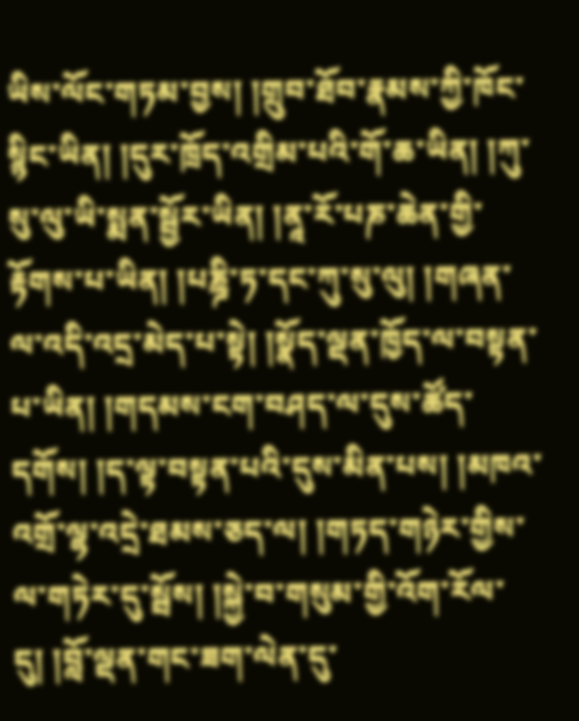ཡིས་ལོང་གཏམ་བྱས། །གྲུབ་ཐོབ་རྣམས་ཀྱི་ཁོང་སྙིང་ཡིན། །དུར་ཁྲོད་འགྲིམ་པའི་གོ་ཆ་ཡིན། །ཀུ་སུ་ལུ་ཡི་སྨན་སྦྱོར་ཡིན། །ནཱ་རོ་པཎ་ཆེན་གྱི་རྟོགས་པ་ཡིན། །པཎྜི་ཏ་དང་ཀུ་སུ་ལུ། །གཞན་ལ་འདི་འདྲ་མེད་པ་སྟེ། །སྣོད་ལྡན་ཁྱོད་ལ་བསྟན་པ་ཡིན། །གདམས་ངག་བཤད་ལ་དུས་ཚོད་དགོས། །ད་ལྟ་བསྟན་པའི་དུས་མིན་པས། །མཁའ་འགྲོ་ལྷ་འདྲེ་ཐམས་ཅད་ལ། །གཏད་གཉེར་གྱིས་ལ་གཏེར་དུ་སྦོས། །སྐྱེ་བ་གསུམ་གྱི་འོག་རོལ་དུ། །བློ་ལྡན་གང་ཟག་ལེན་དུ་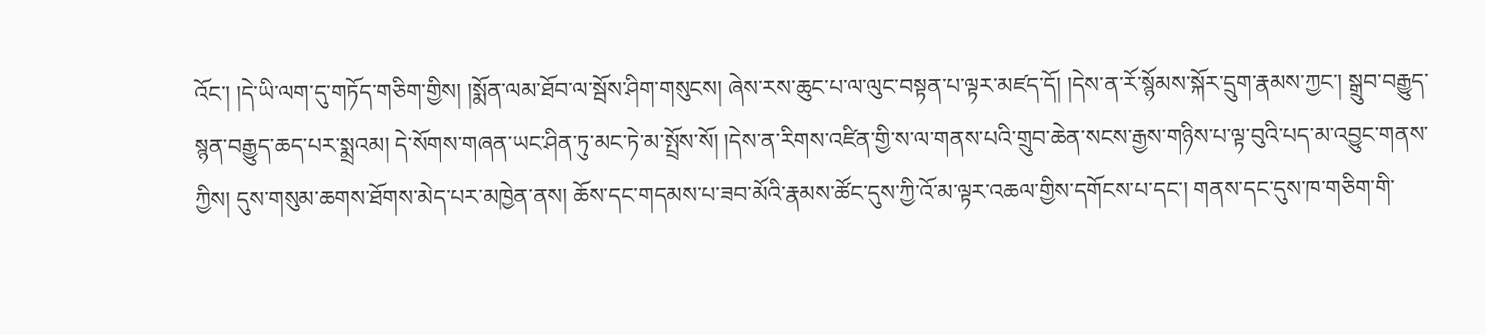འོང་། །དེ་ཡི་ལག་དུ་གཏོད་གཅིག་གྱིས། །སྨོན་ལམ་ཐོབ་ལ་སྦོས་ཤིག་གསུངས། ཞེས་རས་ཆུང་པ་ལ་ལུང་བསྟན་པ་ལྟར་མཛད་དོ། །དེས་ན་རོ་སྙོམས་སྐོར་དྲུག་རྣམས་ཀྱང་། སྒྲུབ་བརྒྱུད་སྙན་བརྒྱུད་ཆད་པར་སྨྲའམ། དེ་སོགས་གཞན་ཡང་ཤིན་ཏུ་མང་ཏེ་མ་སྤྲོས་སོ། །དེས་ན་རིགས་འཛིན་གྱི་ས་ལ་གནས་པའི་གྲུབ་ཆེན་སངས་རྒྱས་གཉིས་པ་ལྟ་བུའི་པད་མ་འབྱུང་གནས་ཀྱིས། དུས་གསུམ་ཆགས་ཐོགས་མེད་པར་མཁྱེན་ནས། ཆོས་དང་གདམས་པ་ཟབ་མོའི་རྣམས་ཚོང་དུས་ཀྱི་འོ་མ་ལྟར་འཆལ་གྱིས་དགོངས་པ་དང་། གནས་དང་དུས་ཁ་གཅིག་གི་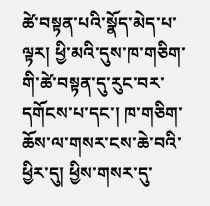ཚེ་བསྟན་པའི་སྣོད་མེད་པ་ལྟར། ཕྱི་མའི་དུས་ཁ་གཅིག་གི་ཚེ་བསྟན་དུ་རུང་བར་དགོངས་པ་དང་། ཁ་གཅིག་ཆོས་ལ་གསར་ངས་ཆེ་བའི་ཕྱིར་དུ། ཕྱིས་གསར་དུ་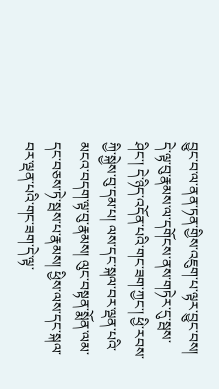བྱུང་བ་ལ་ནན་ཏན་གྱིས་འཇུག་པ་ལྟར་བྱུང་བས། དེ་ལྟ་བུ་རྣམས་ལ་དགོངས་ནས་གཏེར་དུ་སྦས་ཤིང་། དེ་ཉིད་འདོན་པའི་གང་ཟག་ཀྱང་། ཕྱི་རབས་ཀྱི་སྐྱེས་བུ་དམ་པ། ལས་དང་སྐལ་བར་ལྡན་པའི་མངའ་བདག་ལྟ་བུ་རྣམས། ལུང་བསྟན་སྨོན་ལམ་དང་བཅས་ཏེ་སྦས་པ་རྣམས། ཕྱིས་ལས་དང་སྐལ་བར་ལྡན་པའི་གང་ཟག་དེ་ལྟ་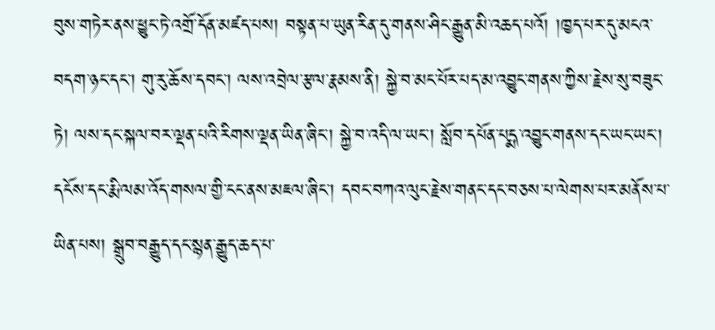བུས་གཏེར་ནས་ཕྱུང་ཏེ་འགྲོ་དོན་མཛད་པས། བསྟན་པ་ཡུན་རིན་དུ་གནས་ཤིང་རྒྱུན་མི་འཆད་པའོ། །ཁྱད་པར་དུ་མངའ་བདག་ཉང་དང་། གུ་རུ་ཆོས་དབང་། ལས་འབྲེལ་རྩལ་རྣམས་ནི། སྐྱེ་བ་མང་པོར་པད་མ་འབྱུང་གནས་ཀྱིས་རྗེས་སུ་བཟུང་ཏེ། ལས་དང་སྐལ་བར་ལྡན་པའི་རིགས་ལྡན་ཡིན་ཞིང་། སྐྱེ་བ་འདི་ལ་ཡང་། སློབ་དཔོན་པདྨ་འབྱུང་གནས་དང་ཡང་ཡང་། དངོས་དང་རྨི་ལམ་འོད་གསལ་གྱི་ངང་ནས་མཇལ་ཞིང་། དབང་བཀའ་ལུང་རྗེས་གནང་དང་བཅས་པ་ལེགས་པར་མནོས་པ་ཡིན་པས། སྒྲུབ་བརྒྱུད་དང་སྙན་རྒྱུད་ཆད་པ་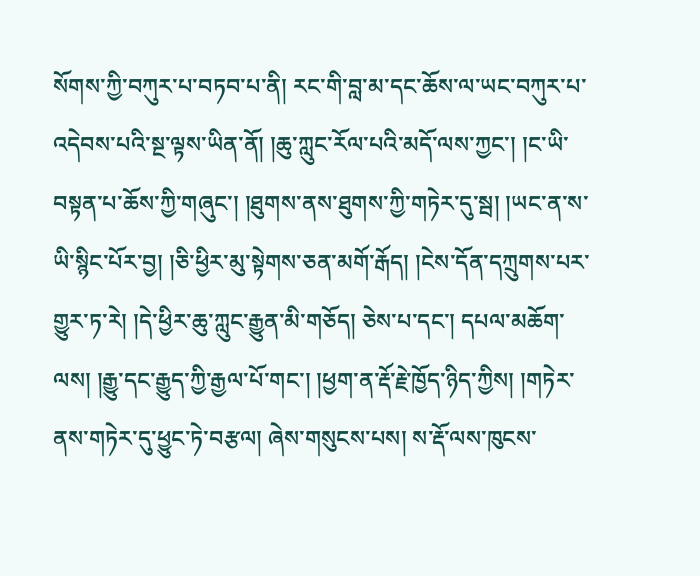སོགས་ཀྱི་བཀུར་པ་བཏབ་པ་ནི། རང་གི་བླ་མ་དང་ཆོས་ལ་ཡང་བཀུར་པ་འདེབས་པའི་སྔ་ལྟས་ཡིན་ནོ། །ཆུ་ཀླུང་རོལ་པའི་མདོ་ལས་ཀྱང་། །ང་ཡི་བསྟན་པ་ཆོས་ཀྱི་གཞུང་། །ཐུགས་ནས་ཐུགས་ཀྱི་གཏེར་དུ་སྦ། །ཡང་ན་ས་ཡི་སྙིང་པོར་བྱ། །ཅི་ཕྱིར་མུ་སྟེགས་ཅན་མགོ་རྒོད། །ངེས་དོན་དཀྲུགས་པར་གྱུར་ཏ་རེ། །དེ་ཕྱིར་ཆུ་ཀླུང་རྒྱུན་མི་གཅོད། ཅེས་པ་དང་། དཔལ་མཆོག་ལས། །རྒྱུ་དང་རྒྱུད་ཀྱི་རྒྱལ་པོ་གང་། །ཕྱག་ན་རྡོ་རྗེ་ཁྱོད་ཉིད་ཀྱིས། །གཏེར་ནས་གཏེར་དུ་ཕྱུང་ཏེ་བརྩལ། ཞེས་གསུངས་པས། ས་རྡོ་ལས་ཁུངས་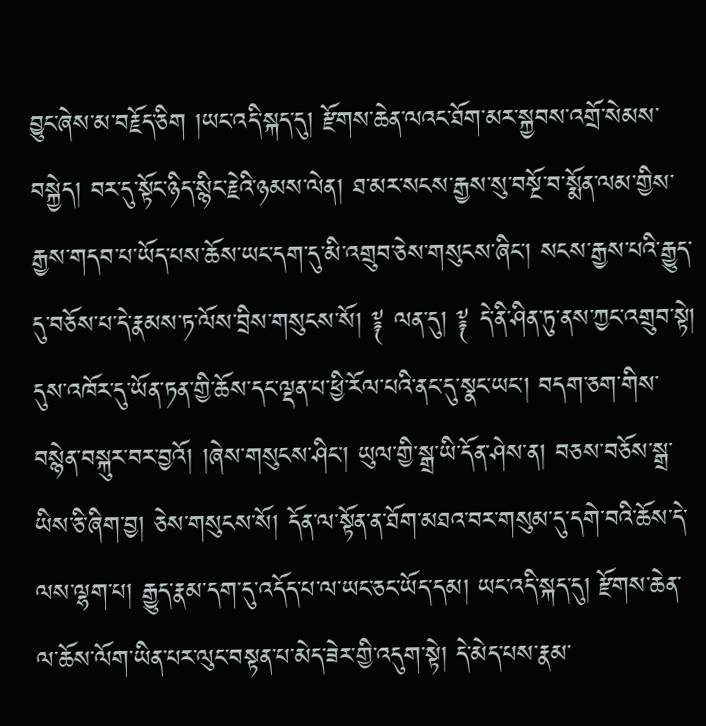བྱུང་ཞེས་མ་བརྗོད་ཅིག །ཡང་འདི་སྐད་དུ། རྫོགས་ཆེན་ལའང་ཐོག་མར་སྐྱབས་འགྲོ་སེམས་བསྐྱེད། བར་དུ་སྟོང་ཉིད་སྙིང་རྗེའི་ཉམས་ལེན། ཐ་མར་སངས་རྒྱས་སུ་བསྔོ་བ་སྨོན་ལམ་གྱིས་རྒྱས་གདབ་པ་ཡོད་པས་ཆོས་ཡང་དག་དུ་མི་འགྲུབ་ཅེས་གསུངས་ཞིང་། སངས་རྒྱས་པའི་རྒྱུད་དུ་བཅོས་པ་དེ་རྣམས་ཏ་ལོས་བྲིས་གསུངས་སོ། ༈ ལན་དུ། ༈ དེ་ནི་ཤིན་ཏུ་ནས་ཀྱང་འགྲུབ་སྟེ། དུས་འཁོར་དུ་ཡོན་ཏན་གྱི་ཆོས་དང་ལྡན་པ་ཕྱི་རོལ་པའི་ནང་དུ་སྣང་ཡང་། བདག་ཅག་གིས་བསྙེན་བསྐུར་བར་བྱའོ། །ཞེས་གསུངས་ཤིང་། ཡུལ་གྱི་སྒྲ་ཡི་དོན་ཤེས་ན། བཅས་བཅོས་སྒྲ་ཡིས་ཅི་ཞིག་བྱ། ཅེས་གསུངས་སོ། དོན་ལ་སྟོན་ན་ཐོག་མཐའ་བར་གསུམ་དུ་དགེ་བའི་ཆོས་དེ་ལས་ལྷག་པ། རྒྱུད་རྣམ་དག་དུ་འདོད་པ་ལ་ཡང་ཅང་ཡོད་དམ། ཡང་འདི་སྐད་དུ། རྫོགས་ཆེན་ལ་ཆོས་ལོག་ཡིན་པར་ལུང་བསྟན་པ་མེད་ཟེར་གྱི་འདུག་སྟེ། དེ་མེད་པས་རྣམ་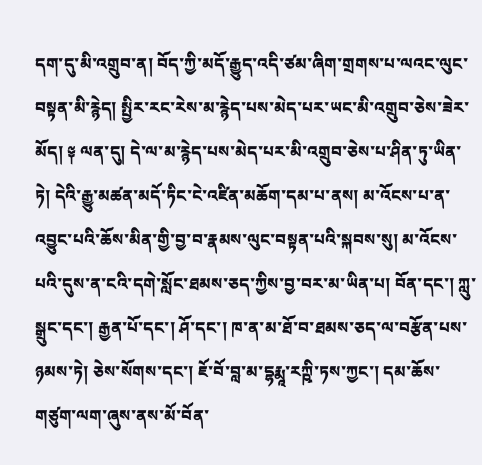དག་དུ་མི་འགྲུབ་ན། བོད་ཀྱི་མདོ་རྒྱུད་འདི་ཙམ་ཞིག་གྲགས་པ་ལའང་ལུང་བསྟན་མི་རྙེད། སྤྱིར་རང་རེས་མ་རྙེད་པས་མེད་པར་ཡང་མི་འགྲུབ་ཅེས་ཟེར་མོད། ༈ ལན་དུ། དེ་ལ་མ་རྙེད་པས་མེད་པར་མི་འགྲུབ་ཅེས་པ་ཤིན་ཏུ་ཡིན་ཏེ། དེའི་རྒྱུ་མཚན་མདོ་ཏིང་ངེ་འཛིན་མཆོག་དམ་པ་ནས། མ་འོངས་པ་ན་འབྱུང་པའི་ཆོས་མིན་གྱི་བྱ་བ་རྣམས་ལུང་བསྟན་པའི་སྐབས་སུ། མ་འོངས་པའི་དུས་ན་ངའི་དགེ་སློང་ཐམས་ཅད་ཀྱིས་བྱ་བར་མ་ཡིན་པ། བོན་དང་། ཀླུ་སྒྲུང་དང་། རྒྱན་པོ་དང་། ཤོ་དང་། ཁ་ན་མ་ཐོ་བ་ཐམས་ཅད་ལ་བརྩོན་པས་ཉམས་ཏེ། ཅེས་སོགས་དང་། ཇོ་བོ་བླ་མ་དྷརྨཱ་རཀྵི་ཏས་ཀྱང་། དམ་ཆོས་གཙུག་ལག་ཞུས་ནས་མོ་བོན་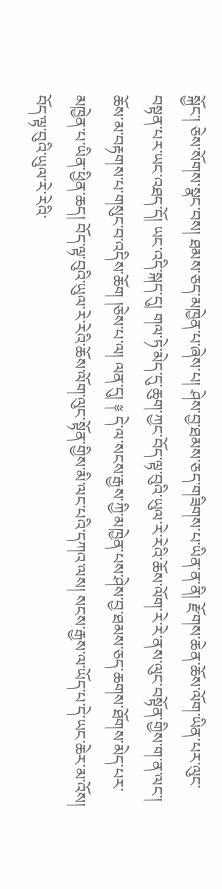སྐྱོང་། ཅེས་སོགས་སྣང་བས། ཐམས་ཅད་མཁྱེན་པ་ཞེས་པ། ཤེས་བྱ་ཐམས་ཅད་གཟིགས་པ་ཡིན་ན་ནི། རྫོགས་ཆེན་ཆོས་ལོག་ཡིན་པར་ལུང་བསྟན་པར་ཡང་འཐད་དོ། ཡང་འདི་སྐད་དུ། གལ་ཏེ་མེད་དུ་ཆུག་ཀྱང་བོད་ལྟ་བུའི་ཡུལ་རེ་རེའི་ཆོས་ལོག་རེ་རེ་ནས་ལུང་བསྟོན་གྱིས་ག་ན་ལང་། ཆོས་མ་བརྟགས་པ་གསུང་བ་འདིས་ཆོག །ཅེས་པ་ལ། ལན་དུ། ༈ དེ་ལ་སངས་རྒྱས་ཀྱི་མཁྱེན་པས་ཤེས་བྱ་ཐམས་ཅད་ཆགས་ཐོགས་མེད་པར་མཁྱེན་པ་ཡིན་ཕྱིན་ཆད། བོད་ལྟ་བུའི་ཡུལ་རེ་རེའི་ཆོས་ལོག་ལུང་སྟོན་གྱིས་མི་ལང་པའི་དཀའ་ལས། སངས་རྒྱས་ལ་ཡོད་པ་དེ་ཡང་ཆེར་མ་འོས། བོད་ལྟ་བུའི་ཡུལ་རེ་རེའི་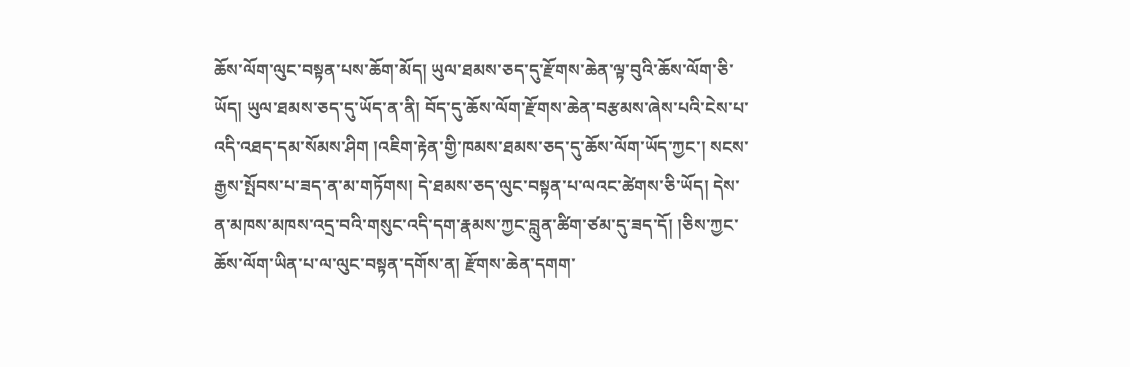ཆོས་ལོག་ལུང་བསྟན་པས་ཆོག་མོད། ཡུལ་ཐམས་ཅད་དུ་རྫོགས་ཆེན་ལྟ་བུའི་ཆོས་ལོག་ཅི་ཡོད། ཡུལ་ཐམས་ཅད་དུ་ཡོད་ན་ནི། བོད་དུ་ཆོས་ལོག་རྫོགས་ཆེན་བརྩམས་ཞེས་པའི་ངེས་པ་འདི་འཐད་དམ་སོམས་ཤིག །འཇིག་རྟེན་གྱི་ཁམས་ཐམས་ཅད་དུ་ཆོས་ལོག་ཡོད་ཀྱང་། སངས་རྒྱས་སྤོབས་པ་ཟད་ན་མ་གཏོགས། དེ་ཐམས་ཅད་ལུང་བསྟན་པ་ལའང་ཚེགས་ཅི་ཡོད། དེས་ན་མཁས་མཁས་འདྲ་བའི་གསུང་འདི་དག་རྣམས་ཀྱང་བླུན་ཚིག་ཙམ་དུ་ཟད་དོ། །ཅིས་ཀྱང་ཆོས་ལོག་ཡིན་པ་ལ་ལུང་བསྟན་དགོས་ན། རྫོགས་ཆེན་དགག་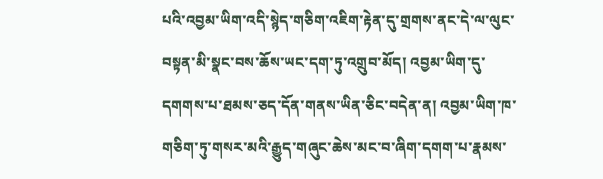པའི་འབྱམ་ཡིག་འདི་སྙེད་གཅིག་འཇིག་རྟེན་དུ་གྲགས་ནང་དེ་ལ་ལུང་བསྟན་མི་སྣང་བས་ཆོས་ཡང་དག་ཏུ་འགྲུབ་མོད། འབྱམ་ཡིག་དུ་དགགས་པ་ཐམས་ཅད་དོན་གནས་ཡིན་ཅིང་བདེན་ན། འབྱམ་ཡིག་ཁ་གཅིག་ཏུ་གསར་མའི་རྒྱུད་གཞུང་ཆེས་མང་བ་ཞིག་དགག་པ་རྣམས་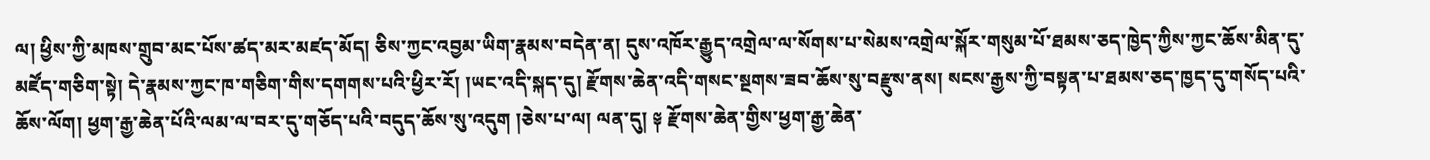ལ། ཕྱིས་ཀྱི་མཁས་གྲུབ་མང་པོས་ཚད་མར་མཛད་མོད། ཅིས་ཀྱང་འབྱམ་ཡིག་རྣམས་བདེན་ན། དུས་འཁོར་རྒྱུད་འགྲེལ་ལ་སོགས་པ་སེམས་འགྲེལ་སྐོར་གསུམ་པོ་ཐམས་ཅད་ཁྱེད་ཀྱིས་ཀྱང་ཆོས་མིན་དུ་མཛོད་གཅིག་སྟེ། དེ་རྣམས་ཀྱང་ཁ་གཅིག་གིས་དགགས་པའི་ཕྱིར་རོ། །ཡང་འདི་སྐད་དུ། རྫོགས་ཆེན་འདི་གསང་སྔགས་ཟབ་ཆོས་སུ་བརྫུས་ནས། སངས་རྒྱས་ཀྱི་བསྟན་པ་ཐམས་ཅད་ཁྱད་དུ་གསོད་པའི་ཆོས་ལོག། ཕྱག་རྒྱ་ཆེན་པོའི་ལམ་ལ་བར་དུ་གཅོད་པའི་བདུད་ཆོས་སུ་འདུག །ཅེས་པ་ལ། ལན་དུ། ༈ རྫོགས་ཆེན་གྱིས་ཕྱག་རྒྱ་ཆེན་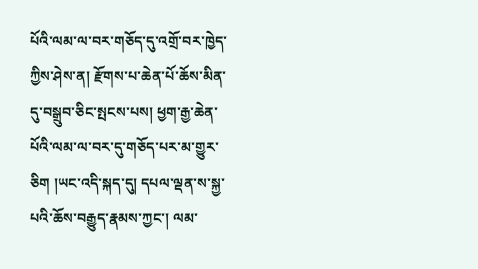པོའི་ལམ་ལ་བར་གཅོད་དུ་འགྲོ་བར་ཁྱེད་ཀྱིས་ཤེས་ན། རྫོགས་པ་ཆེན་པོ་ཆོས་མིན་དུ་བསྒྲུབ་ཅིང་སྤངས་པས། ཕྱག་རྒྱ་ཆེན་པོའི་ལམ་ལ་བར་དུ་གཅོད་པར་མ་གྱུར་ཅིག །ཡང་འདི་སྐད་དུ། དཔལ་ལྡན་ས་སྐྱ་པའི་ཆོས་བརྒྱུད་རྣམས་ཀྱང་། ལམ་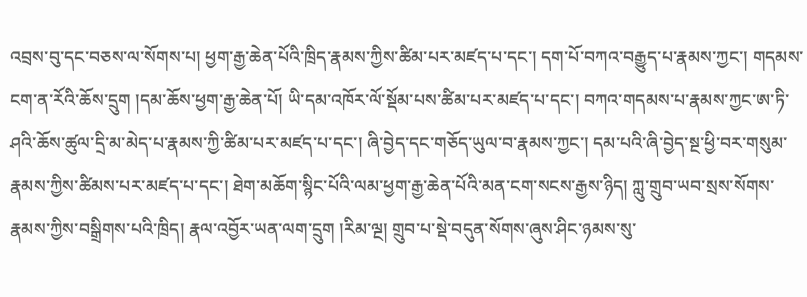འབྲས་བུ་དང་བཅས་ལ་སོགས་པ། ཕྱག་རྒྱ་ཆེན་པོའི་ཁྲིད་རྣམས་ཀྱིས་ཚིམ་པར་མཛད་པ་དང་། དག་པོ་བཀའ་བརྒྱུད་པ་རྣམས་ཀྱང་། གདམས་ངག་ན་རོའི་ཆོས་དྲུག །དམ་ཆོས་ཕྱག་རྒྱ་ཆེན་པོ། ཡི་དམ་འཁོར་ལོ་སྡོམ་པས་ཚིམ་པར་མཛད་པ་དང་། བཀའ་གདམས་པ་རྣམས་ཀྱང་ཨ་ཏི་ཤའི་ཆོས་ཚུལ་དྲི་མ་མེད་པ་རྣམས་ཀྱི་ཚིམ་པར་མཛད་པ་དང་། ཞི་བྱེད་དང་གཅོད་ཡུལ་བ་རྣམས་ཀྱང་། དམ་པའི་ཞི་བྱེད་སྔ་ཕྱི་བར་གསུམ་རྣམས་ཀྱིས་ཚིམས་པར་མཛད་པ་དང་། ཐེག་མཆོག་སྙིང་པོའི་ལམ་ཕྱག་རྒྱ་ཆེན་པོའི་མན་ངག་སངས་རྒྱས་ཉིད། ཀླུ་གྲུབ་ཡབ་སྲས་སོགས་རྣམས་ཀྱིས་བསྒྲིགས་པའི་ཁྲིད། རྣལ་འབྱོར་ཡན་ལག་དྲུག །རིམ་ལྔ། གྲུབ་པ་སྡེ་བདུན་སོགས་ཞུས་ཤིང་ཉམས་སུ་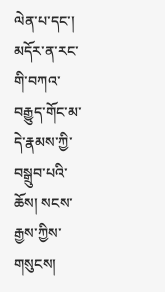ལེན་པ་དང་། མདོར་ན་རང་གི་བཀའ་བརྒྱུད་གོང་མ་དེ་རྣམས་ཀྱི་བསྒྲུབ་པའི་ཆོས། སངས་རྒྱས་ཀྱིས་གསུངས།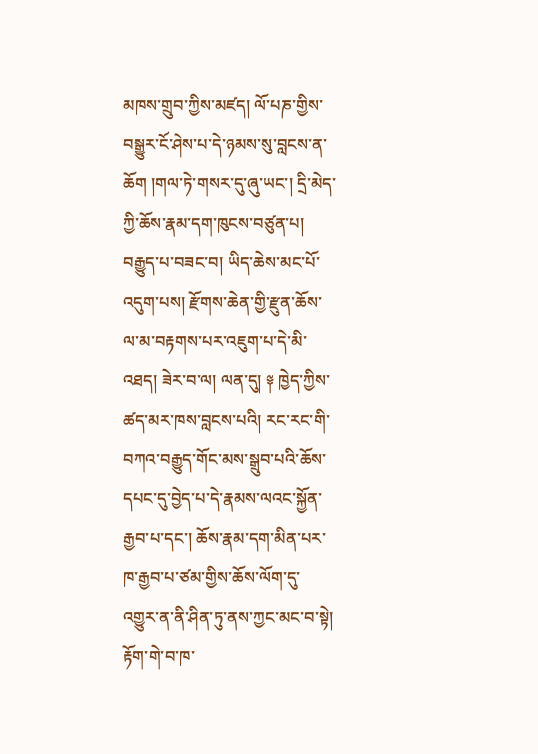མཁས་གྲུབ་ཀྱིས་མཛད། ལོ་པཎ་གྱིས་བསྒྱུར་ངོ་ཤེས་པ་དེ་ཉམས་སུ་བླངས་ན་ཆོག །གལ་ཏེ་གསར་དུ་ཞུ་ཡང་། དྲི་མེད་ཀྱི་ཆོས་རྣམ་དག་ཁུངས་བཙུན་པ། བརྒྱུད་པ་བཟང་བ། ཡིད་ཆེས་མང་པོ་འདུག་པས། རྫོགས་ཆེན་གྱི་རྫུན་ཆོས་ལ་མ་བརྟགས་པར་འཇུག་པ་དེ་མི་འཐད། ཟེར་བ་ལ། ལན་དུ། ༈ ཁྱེད་ཀྱིས་ཚད་མར་ཁས་བླངས་པའི། རང་རང་གི་བཀའ་བརྒྱུད་གོང་མས་སྒྲུབ་པའི་ཆོས་དཔང་དུ་བྱེད་པ་དེ་རྣམས་ལའང་སྐྱོན་རྒྱབ་པ་དང་། ཆོས་རྣམ་དག་མིན་པར་ཁ་རྒྱབ་པ་ཙམ་གྱིས་ཆོས་ལོག་དུ་འགྱུར་ན་ནི་ཤིན་ཏུ་ནས་ཀྱང་མང་བ་སྟེ། རྟོག་གེ་བ་ཁ་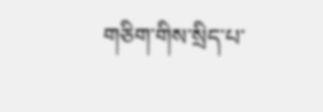གཅིག་གིས་སྲིད་པ་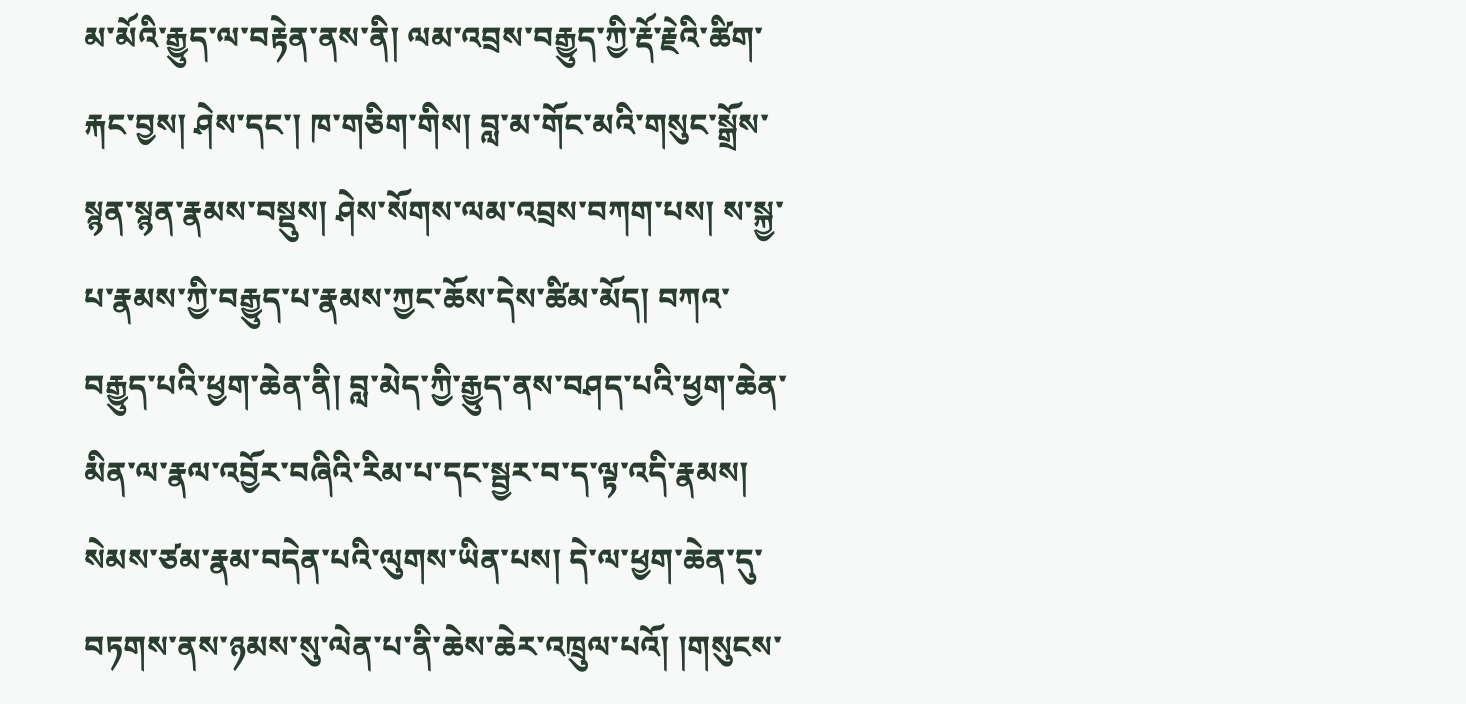མ་མོའི་རྒྱུད་ལ་བརྟེན་ནས་ནི། ལམ་འབྲས་བརྒྱུད་ཀྱི་རྡོ་རྗེའི་ཚིག་རྐང་བྱས། ཤེས་དང་། ཁ་གཅིག་གིས། བླ་མ་གོང་མའི་གསུང་སྒྲོས་སྙན་སྙན་རྣམས་བསྡུས། ཤེས་སོགས་ལམ་འབྲས་བཀག་པས། ས་སྐྱ་པ་རྣམས་ཀྱི་བརྒྱུད་པ་རྣམས་ཀྱང་ཆོས་དེས་ཚིམ་མོད། བཀའ་བརྒྱུད་པའི་ཕྱག་ཆེན་ནི། བླ་མེད་ཀྱི་རྒྱུད་ནས་བཤད་པའི་ཕྱག་ཆེན་མིན་ལ་རྣལ་འབྱོར་བཞིའི་རིམ་པ་དང་སྦྱར་བ་ད་ལྟ་འདི་རྣམས། སེམས་ཙམ་རྣམ་བདེན་པའི་ལུགས་ཡིན་པས། དེ་ལ་ཕྱག་ཆེན་དུ་བཏགས་ནས་ཉམས་སུ་ལེན་པ་ནི་ཆེས་ཆེར་འཁྲུལ་པའོ། །གསུངས་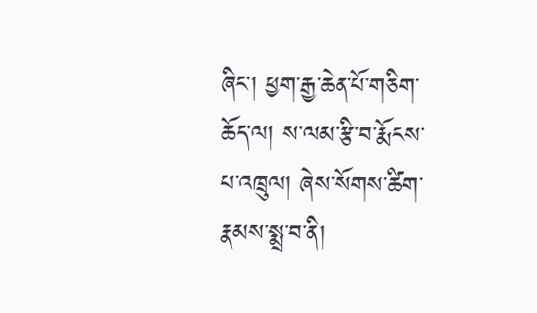ཞིང་། ཕྱག་རྒྱ་ཆེན་པོ་གཅིག་ཆོད་ལ། ས་ལམ་རྩི་བ་རྨོངས་པ་འཁྲུལ། ཞེས་སོགས་ཚིག་རྣམས་སྨྲ་བ་ནི།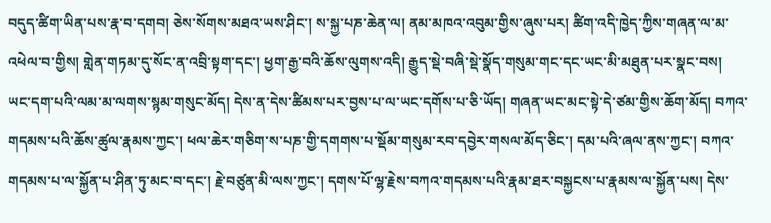བདུད་ཚིག་ཡིན་པས་རྣ་བ་དགབ། ཅེས་སོགས་མཐའ་ཡས་ཤིང་། ས་སྐྱ་པཎ་ཆེན་ལ། ནམ་མཁའ་འབུམ་གྱིས་ཞུས་པར། ཚིག་འདི་ཁྱེད་ཀྱིས་གཞན་ལ་མ་འཕེལ་བ་གྱིས། གླེན་གཏམ་དུ་སོང་ན་འབྲི་སྟག་དང་། ཕྱག་རྒྱ་བའི་ཆོས་ལུགས་འདི། རྒྱུད་སྡེ་བཞི་སྡེ་སྣོད་གསུམ་གང་དང་ཡང་མི་མཐུན་པར་སྣང་བས། ཡང་དག་པའི་ལམ་མ་ལགས་སྙམ་གསུང་མོད། དེས་ན་དེས་ཚིམས་པར་བྱས་པ་ལ་ཡང་དགོས་པ་ཅི་ཡོད། གཞན་ཡང་མང་སྟེ་དེ་ཙམ་གྱིས་ཆོག་མོད། བཀའ་གདམས་པའི་ཆོས་ཚུལ་རྣམས་ཀྱང་། ཕལ་ཆེར་གཅིག་ས་པཎ་གྱི་དགགས་པ་སྡོམ་གསུམ་རབ་དབྱེར་གསལ་མོད་ཅིང་། དམ་པའི་ཞལ་ནས་ཀྱང་། བཀའ་གདམས་པ་ལ་སྐྱོན་པ་ཤིན་ཏུ་མང་བ་དང་། རྗེ་བཙུན་མི་ལས་ཀྱང་། དགས་པོ་ལྷ་རྗེས་བཀའ་གདམས་པའི་རྣམ་ཐར་བསྐྱངས་པ་རྣམས་ལ་སྐྱོན་པས། དེས་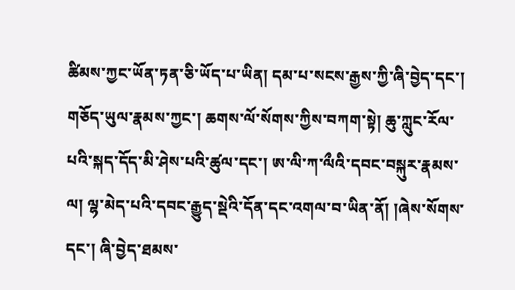ཚིམས་ཀྱང་ཡོན་ཏན་ཅི་ཡོད་པ་ཡིན། དམ་པ་སངས་རྒྱས་ཀྱི་ཞི་བྱེད་དང་། གཅོད་ཡུལ་རྣམས་ཀྱང་། ཆགས་ལོ་སོགས་ཀྱིས་བཀག་སྟེ། ཆུ་ཀླུང་རོལ་པའི་སྐད་དོད་མི་ཤེས་པའི་ཚུལ་དང་། ཨ་ལི་ཀ་ལྀའི་དབང་བསྐུར་རྣམས་ལ། ལྷ་མེད་པའི་དབང་རྒྱུད་སྡེའི་དོན་དང་འགལ་བ་ཡིན་ནོ། །ཞེས་སོགས་དང་། ཞི་བྱེད་ཐམས་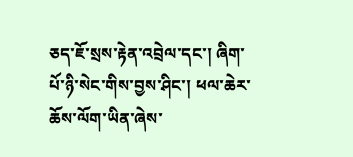ཅད་ཇོ་སྲས་རྟེན་འབྲེལ་དང་། ཞིག་པོ་ཉི་སེང་གིས་བྱས་ཤིང་། ཕལ་ཆེར་ཆོས་ལོག་ཡིན་ཞེས་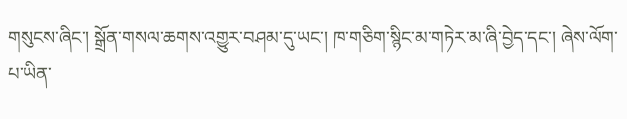གསུངས་ཞིང་། སྒྲོན་གསལ་ཆགས་འགྱུར་བཤམ་དུ་ཡང་། ཁ་གཅིག་སྙིང་མ་གཏེར་མ་ཞི་བྱེད་དང་། ཞེས་ལོག་པ་ཡིན་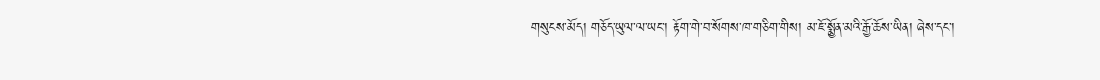གསུངས་མོད། གཅོད་ཡུལ་ལ་ཡང་། རྟོག་གེ་བ་སོགས་ཁ་གཅིག་གིས། མ་ཇོ་སྨྱོན་མའི་རྒྱོ་ཆོས་ཡིན། ཞེས་དང་།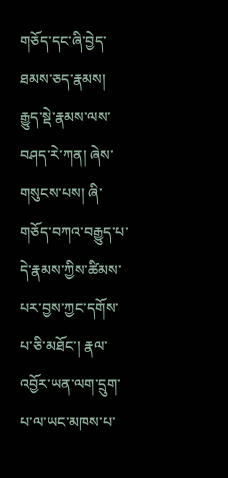གཅོད་དང་ཞི་བྱེད་ཐམས་ཅད་རྣམས། རྒྱུད་སྡེ་རྣམས་ལས་བཤད་རེ་ཀན། ཞེས་གསུངས་པས། ཞི་གཅོད་བཀའ་བརྒྱུད་པ་དེ་རྣམས་ཀྱིས་ཚིམས་པར་བྱས་ཀྱང་དགོས་པ་ཅི་མཐོང་། རྣལ་འབྱོར་ཡན་ལག་དྲུག་པ་ལ་ཡང་མཁས་པ་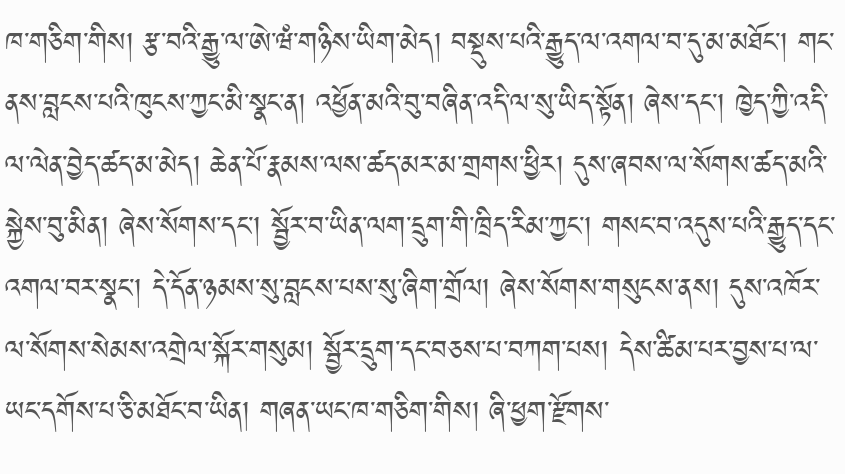ཁ་གཅིག་གིས། རྩ་བའི་རྒྱུ་ལ་ཨེ་ཝཾ་གཉིས་ཡིག་མེད། བསྡུས་པའི་རྒྱུད་ལ་འགལ་བ་དུ་མ་མཐོང་། གང་ནས་བླངས་པའི་ཁུངས་ཀྱང་མི་སྣང་ན། འཕྱོན་མའི་བུ་བཞིན་འདི་ལ་སུ་ཡིད་སྟོན། ཞེས་དང་། ཁྱེད་ཀྱི་འདི་ལ་ལེན་བྱེད་ཚད་མ་མེད། ཆེན་པོ་རྣམས་ལས་ཚད་མར་མ་གྲགས་ཕྱིར། དུས་ཞབས་ལ་སོགས་ཚད་མའི་སྐྱེས་བུ་མིན། ཞེས་སོགས་དང་། སྦྱོར་བ་ཡིན་ལག་དྲུག་གི་ཁྲིད་རིམ་ཀྱང་། གསང་བ་འདུས་པའི་རྒྱུད་དང་འགལ་བར་སྣང་། དེ་དོན་ཉམས་སུ་བླངས་པས་སུ་ཞིག་གྲོལ། ཞེས་སོགས་གསུངས་ནས། དུས་འཁོར་ལ་སོགས་སེམས་འགྲེལ་སྐོར་གསུམ། སྦྱོར་དྲུག་དང་བཅས་པ་བཀག་པས། དེས་ཚིམ་པར་བྱས་པ་ལ་ཡང་དགོས་པ་ཅི་མཐོང་བ་ཡིན། གཞན་ཡང་ཁ་གཅིག་གིས། ཞི་ཕྱག་རྫོགས་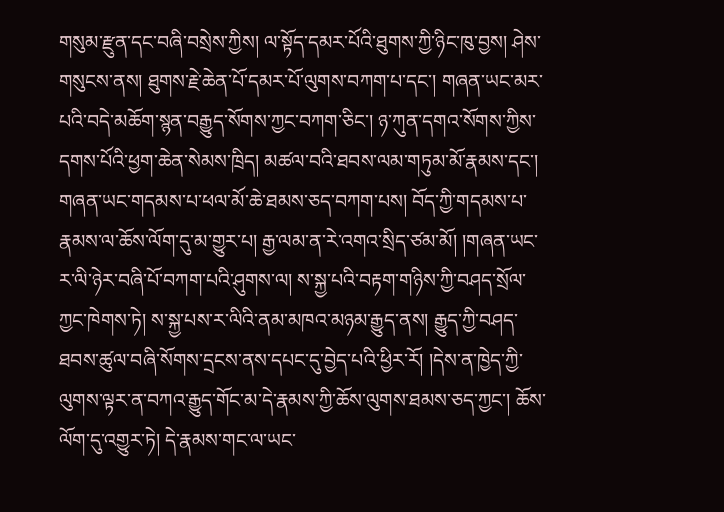གསུམ་རྫུན་དང་བཞི་བསྲེས་ཀྱིས། ལ་སྟོད་དམར་པོའི་ཐུགས་ཀྱི་ཉིང་ཁུ་བྱས། ཤེས་གསུངས་ནས། ཐུགས་རྗེ་ཆེན་པོ་དམར་པོ་ལུགས་བཀག་པ་དང་། གཞན་ཡང་མར་པའི་བདེ་མཆོག་སྙན་བརྒྱུད་སོགས་ཀྱང་བཀག་ཅིང་། ཉ་ཀུན་དགའ་སོགས་ཀྱིས་དགས་པོའི་ཕྱག་ཆེན་སེམས་ཁྲིད། མཚལ་བའི་ཐབས་ལམ་གཏུམ་མོ་རྣམས་དང་། གཞན་ཡང་གདམས་པ་ཕལ་མོ་ཆེ་ཐམས་ཅད་བཀག་པས། བོད་ཀྱི་གདམས་པ་རྣམས་ལ་ཆོས་ལོག་དུ་མ་གྱུར་པ། རྒྱ་ལམ་ན་རེ་འགའ་སྲིད་ཙམ་མོ། །གཞན་ཡང་ར་ལི་ཉེར་བཞི་པོ་བཀག་པའི་ཤུགས་ལ། ས་སྐྱ་པའི་བརྟག་གཉིས་ཀྱི་བཤད་སྲོལ་ཀྱང་ཁེགས་ཏེ། ས་སྐྱ་པས་ར་ལིའི་ནམ་མཁའ་མཉམ་རྒྱུད་ནས། རྒྱུད་ཀྱི་བཤད་ཐབས་ཚུལ་བཞི་སོགས་དྲངས་ནས་དཔང་དུ་བྱེད་པའི་ཕྱིར་རོ། །དེས་ན་ཁྱེད་ཀྱི་ལུགས་ལྟར་ན་བཀའ་རྒྱུད་གོང་མ་དེ་རྣམས་ཀྱི་ཆོས་ལུགས་ཐམས་ཅད་ཀྱང་། ཆོས་ལོག་དུ་འགྱུར་ཏེ། དེ་རྣམས་གང་ལ་ཡང་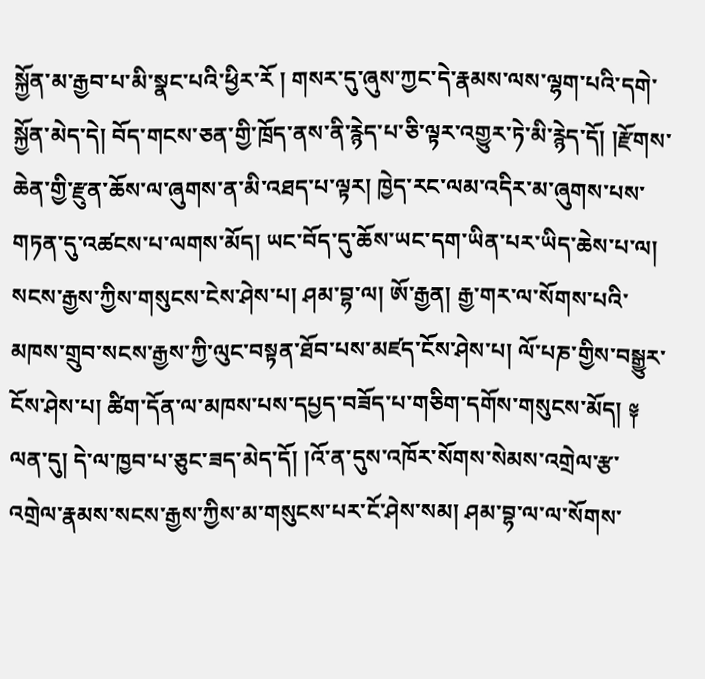སྐྱོན་མ་རྒྱབ་པ་མི་སྣང་པའི་ཕྱིར་རོ ། གསར་དུ་ཞུས་ཀྱང་དེ་རྣམས་ལས་ལྷག་པའི་དགེ་སྐྱོན་མེད་དེ། བོད་གངས་ཅན་གྱི་ཁྲོད་ནས་ནི་རྙེད་པ་ཅི་ལྟར་འགྱུར་ཏེ་མི་རྙེད་དོ། །རྫོགས་ཆེན་གྱི་རྫུན་ཆོས་ལ་ཞུགས་ན་མི་འཐད་པ་ལྟར། ཁྱེད་རང་ལམ་འདིར་མ་ཞུགས་པས་གཏན་དུ་འཚངས་པ་ལགས་མོད། ཡང་བོད་དུ་ཆོས་ཡང་དག་ཡིན་པར་ཡིད་ཆེས་པ་ལ། སངས་རྒྱས་ཀྱིས་གསུངས་ངེས་ཤེས་པ། ཤམ་བྷ་ལ། ཨོ་རྒྱན། རྒྱ་གར་ལ་སོགས་པའི་མཁས་གྲུབ་སངས་རྒྱས་ཀྱི་ལུང་བསྟན་ཐོབ་པས་མཛད་ངོས་ཤེས་པ། ལོ་པཎ་གྱིས་བསྒྱུར་ངོས་ཤེས་པ། ཚིག་དོན་ལ་མཁས་པས་དཔྱད་བཟོད་པ་གཅིག་དགོས་གསུངས་མོད། ༈ ལན་དུ། དེ་ལ་ཁྱབ་པ་ཅུང་ཟད་མེད་དོ། །འོ་ན་དུས་འཁོར་སོགས་སེམས་འགྲེལ་རྩ་འགྲེལ་རྣམས་སངས་རྒྱས་ཀྱིས་མ་གསུངས་པར་ངོ་ཤེས་སམ། ཤམ་བྷ་ལ་ལ་སོགས་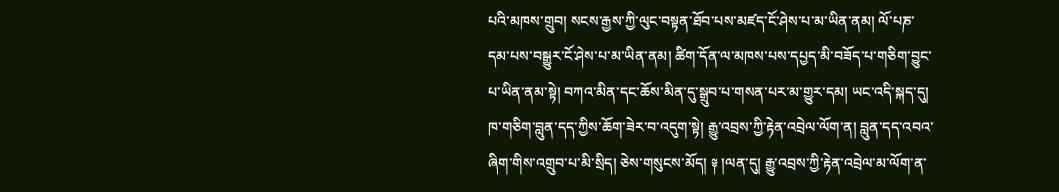པའི་མཁས་གྲུབ། སངས་རྒྱས་ཀྱི་ལུང་བསྟན་ཐོབ་པས་མཛད་ངོ་ཤེས་པ་མ་ཡིན་ནམ། ལོ་པཎ་དམ་པས་བསྒྱུར་ངོ་ཤེས་པ་མ་ཡིན་ནམ། ཚིག་དོན་ལ་མཁས་པས་དཔྱད་མི་བཟོད་པ་གཅིག་བྱུང་པ་ཡིན་ནམ་སྟེ། བཀའ་མིན་དང་ཆོས་མིན་དུ་སྒྲུབ་པ་གསན་པར་མ་གྱུར་དམ། ཡང་འདི་སྐད་དུ། ཁ་གཅིག་བླུན་དད་ཀྱིས་ཆོག་ཟེར་བ་འདུག་སྟེ། རྒྱུ་འབྲས་ཀྱི་རྟེན་འབྲེལ་ལོག་ན། བླུན་དད་འབའ་ཞིག་གིས་འགྲུབ་པ་མི་སྲིད། ཅེས་གསུངས་མོད། ༈ །ལན་དུ། རྒྱུ་འབྲས་ཀྱི་རྟེན་འབྲེལ་མ་ལོག་ན་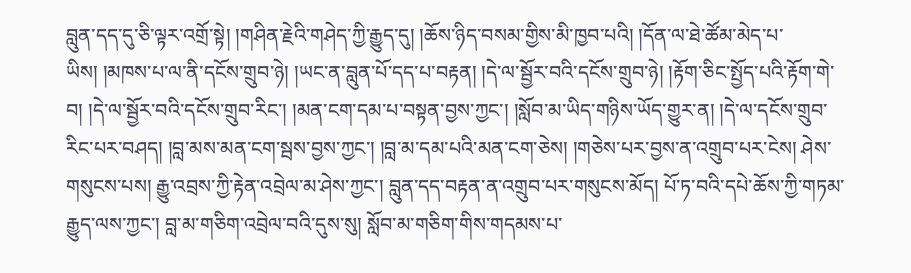བླུན་དད་དུ་ཅི་ལྟར་འགྲོ་སྟེ། །གཤིན་རྗེའི་གཤེད་ཀྱི་རྒྱུད་དུ། །ཆོས་ཉིད་བསམ་གྱིས་མི་ཁྱབ་པའི། །དོན་ལ་ཐེ་ཚོམ་མེད་པ་ཡིས། །མཁས་པ་ལ་ནི་དངོས་གྲུབ་ཉེ། །ཡང་ན་བླུན་པོ་དད་པ་བརྟན། །དེ་ལ་སྦྱོར་བའི་དངོས་གྲུབ་ཉེ། །རྟོག་ཅིང་སྤྱོད་པའི་རྟོག་གེ་བ། །དེ་ལ་སྦྱོར་བའི་དངོས་གྲུབ་རིང་། །མན་ངག་དམ་པ་བསྟན་བྱས་ཀྱང་། །སློབ་མ་ཡིད་གཉིས་ཡོད་གྱུར་ན། །དེ་ལ་དངོས་གྲུབ་རིང་པར་བཤད། །བླ་མས་མན་ངག་སྦས་བྱས་ཀྱང་། །བླ་མ་དམ་པའི་མན་ངག་ཅེས། །གཅེས་པར་བྱས་ན་འགྲུབ་པར་ངེས། ཤེས་གསུངས་པས། རྒྱུ་འབྲས་ཀྱི་རྟེན་འབྲེལ་མ་ཤེས་ཀྱང་། བླུན་དད་བརྟན་ན་འགྲུབ་པར་གསུངས་མོད། པོ་ཏ་བའི་དཔེ་ཆོས་ཀྱི་གཏམ་རྒྱུད་ལས་ཀྱང་། བླ་མ་གཅིག་འབྲེལ་བའི་དུས་སུ། སློབ་མ་གཅིག་གིས་གདམས་པ་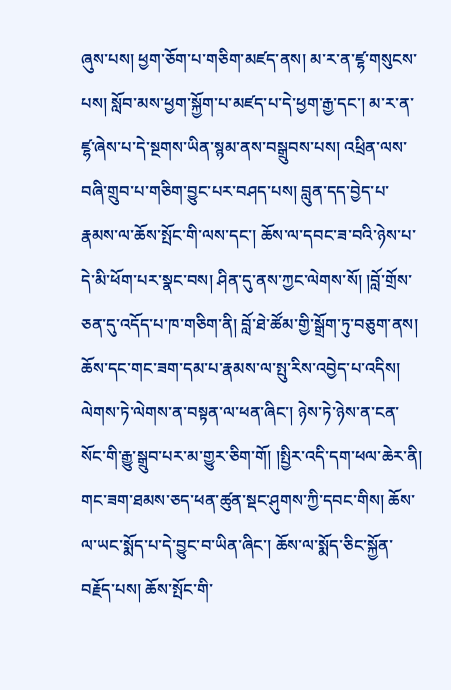ཞུས་པས། ཕྱག་ཅོག་པ་གཅིག་མཛད་ནས། མ་ར་ན་ཛྷ་གསུངས་པས། སློབ་མས་ཕྱག་སྐྱོག་པ་མཛད་པ་དེ་ཕྱག་རྒྱ་དང་། མ་ར་ན་ཛྷ་ཞེས་པ་དེ་སྔགས་ཡིན་སྙམ་ནས་བསྒྲུབས་པས། འཕྲིན་ལས་བཞི་གྲུབ་པ་གཅིག་བྱུང་པར་བཤད་པས། བླུན་དད་བྱེད་པ་རྣམས་ལ་ཆོས་སྤོང་གི་ལས་དང་། ཆོས་ལ་དབང་ཟ་བའི་ཉེས་པ་དེ་མི་ཕོག་པར་སྣང་བས། ཤིན་དུ་ནས་ཀྱང་ལེགས་སོ། །བློ་གྲོས་ཅན་དུ་འདོད་པ་ཁ་གཅིག་ནི། བློ་ཐེ་ཚོམ་གྱི་སྒྲོག་ཏུ་བཅུག་ནས། ཆོས་དང་གང་ཟག་དམ་པ་རྣམས་ལ་སྤུ་རིས་འབྱེད་པ་འདིས། ལེགས་ཏེ་ལེགས་ན་བསྟན་ལ་ཕན་ཞིང་། ཉེས་ཏེ་ཉེས་ན་ངན་སོང་གི་རྒྱུ་སྒྲུབ་པར་མ་གྱུར་ཅིག་གོ། །སྤྱིར་འདི་དག་ཕལ་ཆེར་ནི། གང་ཟག་ཐམས་ཅད་ཕན་ཚུན་སྡང་ཤུགས་ཀྱི་དབང་གིས། ཆོས་ལ་ཡང་སྨོད་པ་དེ་བྱུང་བ་ཡིན་ཞིང་། ཆོས་ལ་སྨོད་ཅིང་སྐྱོན་བརྗོད་པས། ཆོས་སྤོང་གི་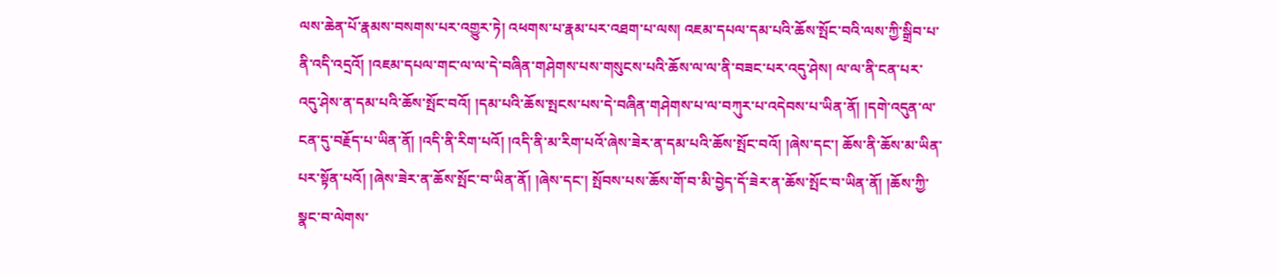ལས་ཆེན་པོ་རྣམས་བསགས་པར་འགྱུར་ཏེ། འཕགས་པ་རྣམ་པར་འཐག་པ་ལས། འཇམ་དཔལ་དམ་པའི་ཆོས་སྤོང་བའི་ལས་ཀྱི་སྒྲིབ་པ་ནི་འདི་འདྲའོ། །འཇམ་དཔལ་གང་ལ་ལ་དེ་བཞིན་གཤེགས་པས་གསུངས་པའི་ཆོས་ལ་ལ་ནི་བཟང་པར་འདུ་ཤེས། ལ་ལ་ནི་ངན་པར་འདུ་ཤེས་ན་དམ་པའི་ཆོས་སྤོང་བའོ། །དམ་པའི་ཆོས་སྤངས་པས་དེ་བཞིན་གཤེགས་པ་ལ་བཀུར་པ་འདེབས་པ་ཡིན་ནོ། །དགེ་འདུན་ལ་ངན་དུ་བརྗོད་པ་ཡིན་ནོ། །འདི་ནི་རིག་པའོ། །འདི་ནི་མ་རིག་པའོ་ཞེས་ཟེར་ན་དམ་པའི་ཆོས་སྤོང་བའོ། །ཞེས་དང་། ཆོས་ནི་ཆོས་མ་ཡིན་པར་སྟོན་པའོ། །ཞེས་ཟེར་ན་ཆོས་སྤོང་བ་ཡིན་ནོ། །ཞེས་དང་། སྤོབས་པས་ཆོས་གོ་བ་མི་བྱེད་དོ་ཟེར་ན་ཆོས་སྤོང་བ་ཡིན་ནོ། །ཆོས་ཀྱི་སྣང་བ་ལེགས་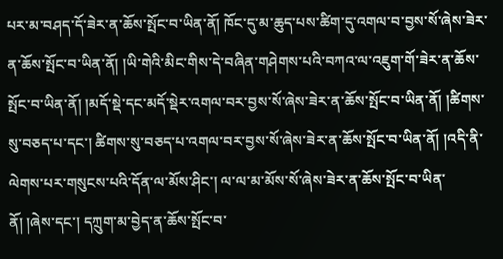པར་མ་བཤད་དོ་ཟེར་ན་ཆོས་སྤོང་བ་ཡིན་ནོ། ཁོང་དུ་མ་ཆུད་པས་ཚིག་དུ་འགལ་བ་བྱས་སོ་ཞེས་ཟེར་ན་ཆོས་སྤོང་བ་ཡིན་ནོ། །ཡི་གེའི་མིང་གིས་དེ་བཞིན་གཤེགས་པའི་བཀའ་ལ་འཇུག་གོ་ཟེར་ན་ཆོས་སྤོང་བ་ཡིན་ནོ། །མདོ་སྡེ་དང་མདོ་སྡེར་འགལ་བར་བྱས་སོ་ཞེས་ཟེར་ན་ཆོས་སྤོང་བ་ཡིན་ནོ། །ཚིགས་སུ་བཅད་པ་དང་། ཚིགས་སུ་བཅད་པ་འགལ་བར་བྱས་སོ་ཞེས་ཟེར་ན་ཆོས་སྤོང་བ་ཡིན་ནོ། །འདི་ནི་ལེགས་པར་གསུངས་པའི་དོན་ལ་མོས་ཤིང་། ལ་ལ་མ་མོས་སོ་ཞེས་ཟེར་ན་ཆོས་སྤོང་བ་ཡིན་ནོ། །ཞེས་དང་། དཀྲུག་མ་བྱེད་ན་ཆོས་སྤོང་བ་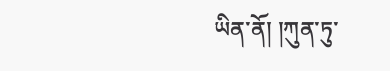ཡིན་ནོ། །ཀུན་ཏུ་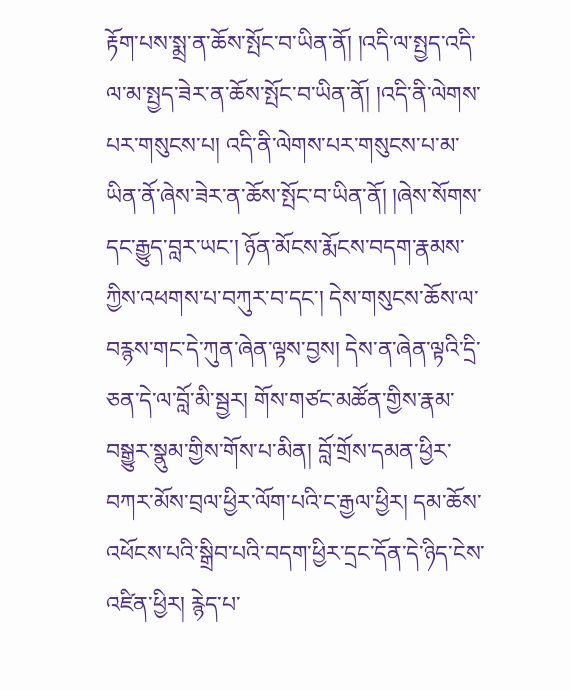རྟོག་པས་སྨྲ་ན་ཆོས་སྤོང་བ་ཡིན་ནོ། །འདི་ལ་སྤྱད་འདི་ལ་མ་སྤྱད་ཟེར་ན་ཆོས་སྤོང་བ་ཡིན་ནོ། །འདི་ནི་ལེགས་པར་གསུངས་པ། འདི་ནི་ལེགས་པར་གསུངས་པ་མ་ཡིན་ནོ་ཞེས་ཟེར་ན་ཆོས་སྤོང་བ་ཡིན་ནོ། །ཞེས་སོགས་དང་རྒྱུད་བླར་ཡང་། ཉོན་མོངས་རྨོངས་བདག་རྣམས་ཀྱིས་འཕགས་པ་བཀུར་བ་དང་། དེས་གསུངས་ཆོས་ལ་བརྙས་གང་དེ་ཀུན་ཞེན་ལྟས་བྱས། དེས་ན་ཞེན་ལྟའི་དྲི་ཅན་དེ་ལ་བློ་མི་སྦྱར། གོས་གཙང་མཚོན་གྱིས་རྣམ་བསྒྱུར་སྣུམ་གྱིས་གོས་པ་མིན། བློ་གྲོས་དམན་ཕྱིར་བཀར་མོས་བྲལ་ཕྱིར་ལོག་པའི་ང་རྒྱལ་ཕྱིར། དམ་ཆོས་འཕོངས་པའི་སྒྲིབ་པའི་བདག་ཕྱིར་དྲང་དོན་དེ་ཉིད་ངེས་འཛིན་ཕྱིར། རྙེད་པ་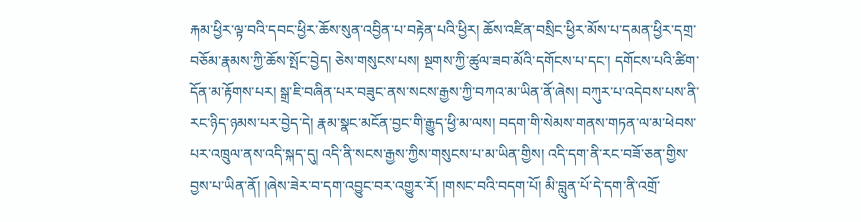རྐམ་ཕྱིར་ལྟ་བའི་དབང་ཕྱིར་ཆོས་སུན་འབྱིན་པ་བརྟེན་པའི་ཕྱིར། ཆོས་འཛིན་བསྲིང་ཕྱིར་མོས་པ་དམན་ཕྱིར་དགྲ་བཅོམ་རྣམས་ཀྱི་ཆོས་སྤོང་བྱེད། ཅེས་གསུངས་པས། སྔགས་ཀྱི་ཚུལ་ཟབ་མོའི་དགོངས་པ་དང་། དགོངས་པའི་ཚིག་དོན་མ་རྟོགས་པར། སྒྲ་ཇི་བཞིན་པར་བཟུང་ནས་སངས་རྒྱས་ཀྱི་བཀའ་མ་ཡིན་ནོ་ཞེས། བཀུར་པ་འདེབས་པས་ནི་རང་ཉིད་ཉམས་པར་བྱེད་དེ། རྣམ་སྣང་མངོན་བྱང་གི་རྒྱུད་ཕྱི་མ་ལས། བདག་གི་སེམས་གནས་གཏན་ལ་མ་ཕེབས་པར་འཁྲུལ་ནས་འདི་སྐད་དུ། འདི་ནི་སངས་རྒྱས་ཀྱིས་གསུངས་པ་མ་ཡིན་གྱིས། འདི་དག་ནི་རང་བཟོ་ཅན་གྱིས་བྱས་པ་ཡིན་ནོ། །ཞེས་ཟེར་བ་དག་འབྱུང་བར་འགྱུར་རོ། །གསང་བའི་བདག་པོ། མི་བླུན་པོ་དེ་དག་ནི་འགྲོ་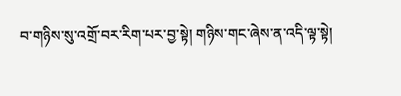བ་གཉིས་སུ་འགྲོ་བར་རིག་པར་བྱ་སྟེ། གཉིས་གང་ཞེས་ན་འདི་ལྟ་སྟེ།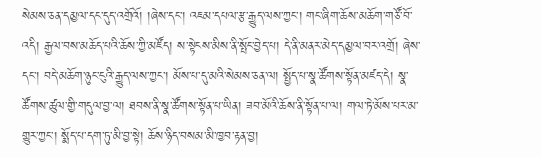སེམས་ཅན་དམྱལ་དང་དུད་འགྲོའོ། །ཞེས་དང་། འཇམ་དཔལ་རྩ་རྒྱུད་ལས་ཀྱང་། གང་ཞིག་ཆོས་མཆོག་གཙོ་བོ་འདི། རྒྱལ་བས་མཆོད་པའི་ཆོས་ཀྱི་མཛོད། ས་སྟེངས་མིས་ནི་སྤོང་བྱེད་པ། དེ་ནི་མནར་མེད་དམྱལ་བར་འགྲོ། ཞེས་དང་། བདེ་མཆོག་ཉུང་ངུའི་རྒྱུད་ལས་ཀྱང་། མོས་པ་དུ་མའི་སེམས་ཅན་ལ། སྤྱོད་པ་སྣ་ཚོགས་སྟོན་མཛད་དེ། སྣ་ཚོགས་ཚུལ་གྱི་གདུལ་བྱ་ལ། ཐབས་ནི་སྣ་ཚོགས་སྟོན་པ་ཡིན། ཟབ་མོའི་ཆོས་ནི་སྟོན་པ་ལ། གལ་ཏེ་མོས་པར་མ་གྱུར་ཀྱང་། སྨོད་པ་དག་ཏུ་མི་བྱ་སྟེ། ཆོས་ཉིད་བསམ་མི་ཁྱབ་རྟན་བྱ།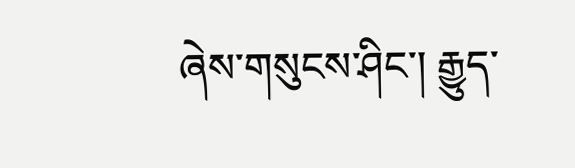ཞེས་གསུངས་ཤིང་། རྒྱུད་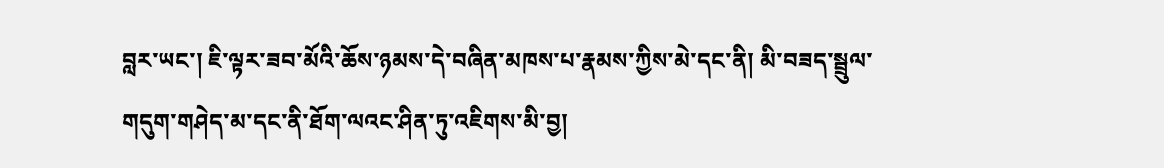བླར་ཡང་། ཇི་ལྟར་ཟབ་མོའི་ཆོས་ཉམས་དེ་བཞིན་མཁས་པ་རྣམས་ཀྱིས་མེ་དང་ནི། མི་བཟད་སྦྲུལ་གདུག་གཤེད་མ་དང་ནི་ཐོག་ལའང་ཤིན་ཏུ་འཇིགས་མི་བྱ།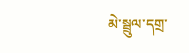མེ་སྦྲུལ་དགྲ་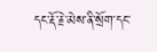དང་རྡོ་རྗེ་མེས་ནི་སྲོག་དང་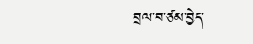བྲལ་བ་ཙམ་བྱེད་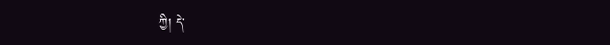ཀྱི། དེ་